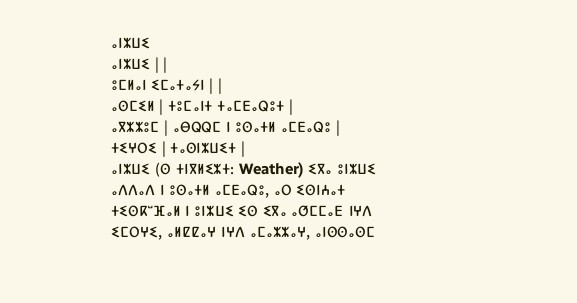ⴰⵏⵣⵡⵉ
ⴰⵏⵣⵡⵉ | |
ⵓⵎⵍⴰⵏ ⵉⵎⴰⵜⴰⵢⵏ | |
ⴰⵙⵎⵉⵍ | ⵜⵓⵎⴰⵏⵜ ⵜⴰⵎⴹⴰⵕⵓⵜ |
ⴰⴳⵣⵣⵓⵎ | ⴰⴱⵕⵕⵎ ⵏ ⵓⵙⴰⵜⵍ ⴰⵎⴹⴰⵕⵓ |
ⵜⵉⵖⵔⵉ | ⵜⴰⵙⵏⵣⵡⵉⵜ |
ⴰⵏⵣⵡⵉ (ⵙ ⵜⵏⴳⵍⵉⵣⵜ: Weather) ⵉⴳⴰ ⵓⵏⵣⵡⵉ ⴰⴷⴷⴰⴷ ⵏ ⵓⵙⴰⵜⵍ ⴰⵎⴹⴰⵕⵓ, ⴰⵔ ⵉⵙⵏⵄⴰⵜ ⵜⵉⵙⴽⵯⴼⴰⵍ ⵏ ⵓⵏⵣⵡⵉ ⵉⵙ ⵉⴳⴰ ⴰⵚⵎⵎⴰⴹ ⵏⵖⴷ ⵉⵎⵔⵖⵉ, ⴰⵍⵇⵇⴰⵖ ⵏⵖⴷ ⴰⵎⴰⵣⵣⴰⵖ, ⴰⵏⵙⵙⴰⵙⵎ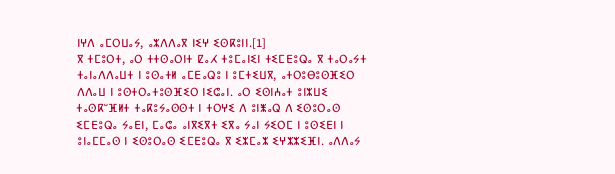ⵏⵖⴷ ⴰⵎⵔⵡⴰⵢ, ⴰⵣⴷⴷⴰⴳ ⵏⵉⵖ ⵉⵙⴽⵓⵏⵏ.[1]
ⴳ ⵜⵎⵓⵔⵜ, ⴰⵔ ⵜⵜⵙⴰⵔⵏⵜ ⵇⴰⵃ ⵜⵓⵎⴰⵏⵉⵏ ⵜⵉⵎⴹⵓⵕⴰ ⴳ ⵜⴰⵔⴰⵢⵜ ⵜⴰⵏⴰⴷⴷⴰⵡⵜ ⵏ ⵓⵙⴰⵜⵍ ⴰⵎⴹⴰⵕⵓ ⵏ ⵓⵎⵜⵉⵡⴳ, ⴰⵜⵔⵓⴱⵓⵙⴼⵉⵔ ⴷⴷⴰⵡ ⵏ ⵓⵙⵜⵔⴰⵜⵓⵙⴼⵉⵔ ⵏⵉⵛⴰⵏ. ⴰⵔ ⵉⵙⵏⵄⴰⵜ ⵓⵏⵣⵡⵉ ⵜⴰⵙⴽⵯⴼⵍⵜ ⵜⴰⴽⵓⵢⴰⵙⵙⵜ ⵏ ⵜⵔⵖⵉ ⴷ ⵓⵏⵥⴰⵕ ⴷ ⵉⵙⵓⵔⴰⵙ ⵉⵎⴹⵓⵕⴰ ⵢⴰⴹⵏ, ⵎⴰⵛⴰ ⴰⵏⴳⵉⴳⵜ ⵉⴳⴰ ⵢⴰⵏ ⵢⵉⵔⵎ ⵏ ⵓⵙⵉⴹⵏ ⵏ ⵓⵏⴰⵎⵎⴰⵙ ⵏ ⵉⵙⵓⵔⴰⵙ ⵉⵎⴹⵓⵕⴰ ⴳ ⵉⵣⵎⴰⵣ ⵉⵖⵣⵣⵉⴼⵏ. ⴰⴷⴷⴰⵢ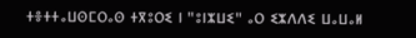ⵜⴻⵜⵜⴰⵡⵙⵎⵔⴰⵙ ⵜⴳⵓⵔⵉ ⵏ "ⵓⵏⵣⵡⵉ" ⴰⵔ ⵉⵣⴷⴷⵉ ⵡⴰⵡⴰⵍ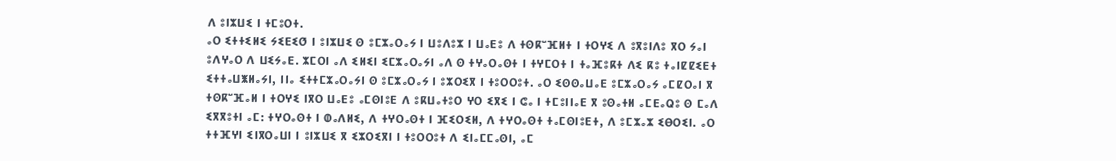ⴷ ⵓⵏⵣⵡⵉ ⵏ ⵜⵎⵓⵔⵜ.
ⴰⵔ ⵉⵜⵜⵉⵍⵉ ⵢⵉⴹⵉⵚ ⵏ ⵓⵏⵣⵡⵉ ⵙ ⵓⵎⵣⴰⵔⴰⵢ ⵏ ⵡⵓⴷⵓⵣ ⵏ ⵡⴰⴹⵓ ⴷ ⵜⵙⴽⵯⴼⵍⵜ ⵏ ⵜⵔⵖⵉ ⴷ ⵓⴳⵓⵏⴷⵓ ⴳⵔ ⵢⴰⵏ ⵓⴷⵖⴰⵔ ⴷ ⵡⵉⵢⴰⴹ. ⵣⵎⵔⵏ ⴰⴷ ⵉⵍⵉⵏ ⵉⵎⵣⴰⵔⴰⵢⵏ ⴰⴷ ⵙ ⵜⵖⴰⵔⴰⵙⵜ ⵏ ⵜⵖⵎⵔⵜ ⵏ ⵜⴰⴼⵓⴽⵜ ⴷⵉ ⴽⵓ ⵜⴰⵏⵇⵇⵉⴹⵜ ⵉⵜⵜⴰⵡⵥⵍⴰⵢⵏ, ⵏⵏⴰ ⵉⵜⵜⵎⵣⴰⵔⴰⵢⵏ ⵙ ⵓⵎⵣⴰⵔⴰⵢ ⵏ ⵓⵣⵔⵉⴳ ⵏ ⵜⵓⵔⵔⵓⵜ. ⴰⵔ ⵉⵙⵙⴰⵡⴰⴹ ⵓⵎⵣⴰⵔⴰⵢ ⴰⵎⵇⵔⴰⵏ ⴳ ⵜⵙⴽⵯⴼⴰⵍ ⵏ ⵜⵔⵖⵉ ⵏⴳⵔ ⵡⴰⴹⵓ ⴰⵎⵙⵏⵓⴹ ⴷ ⵓⴽⵡⴰⵜⵓⵔ ⵖⵔ ⵉⴳⵉ ⵏ ⵛⴰ ⵏ ⵜⵎⵓⵏⵏⴰⴹ ⴳ ⵓⵙⴰⵜⵍ ⴰⵎⴹⴰⵕⵓ ⵙ ⵎⴰⴷ ⵉⴳⴳⵓⵜⵏ ⴰⵎ: ⵜⵖⵔⴰⵙⵜ ⵏ ⵀⴰⴷⵍⵉ, ⴷ ⵜⵖⵔⴰⵙⵜ ⵏ ⴼⵉⵔⵉⵍ, ⴷ ⵜⵖⵔⴰⵙⵜ ⵜⴰⵎⵙⵏⵓⴹⵜ, ⴷ ⵓⵎⵣⴰⵣ ⵉⴱⵔⵉⵏ. ⴰⵔ ⵜⵜⴼⵖⵏ ⵉⵏⴳⵔⴰⵡⵏ ⵏ ⵓⵏⵣⵡⵉ ⴳ ⵉⵣⵔⵉⴳⵏ ⵏ ⵜⵓⵔⵔⵓⵜ ⴷ ⵉⵏⴰⵎⵎⴰⵙⵏ, ⴰⵎ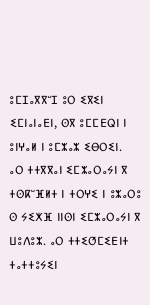ⵓⵎⵊⴰⴳⴳⵯⵊ ⵓⵔ ⵉⴳⵉⵏ ⵉⵎⵏⴰⵏⴰⴹⵏ, ⵙⴳ ⵓⵎⵎⴹⵕⵏ ⵏ ⵓⵏⵖⴰⵍ ⵏ ⵓⵎⵣⴰⵣ ⵉⴱⵔⵉⵏ.
ⴰⵔ ⵜⵜⴳⴳⴰⵏ ⵉⵎⵣⴰⵔⴰⵢⵏ ⴳ ⵜⵙⴽⵯⴼⵍⵜ ⵏ ⵜⵔⵖⵉ ⵏ ⵓⵣⴰⵔⵓ ⵙ ⵢⵉⵅⴼ ⵏⵏⵙⵏ ⵉⵎⵣⴰⵔⴰⵢⵏ ⴳ ⵡⵓⴷⵓⵣ. ⴰⵔ ⵜⵜⵉⵚⵎⵉⴹⵏⵜ ⵜⴰⵜⵜⵓⵢⵉⵏ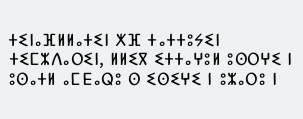ⵜⵉⵏⴰⴼⵍⵍⴰⵜⵉⵏ ⵅⴼ ⵜⴰⵜⵜⵓⵢⵉⵏ ⵜⵉⵎⵣⴷⴰⵔⵉⵏ, ⵍⵍⵉⴳ ⵉⵜⵜⴰⵖⵓⵍ ⵓⵙⵔⵖⵉ ⵏ ⵓⵙⴰⵜⵍ ⴰⵎⴹⴰⵕⵓ ⵙ ⵉⵙⵉⵖⵉ ⵏ ⵓⵣⴰⵔⵓ ⵏ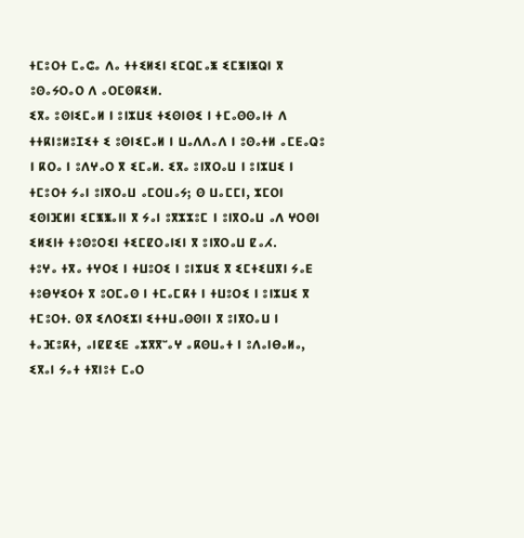ⵜⵎⵓⵔⵜ ⵎⴰⵛⴰ ⴷⴰ ⵜⵜⵉⵍⵉⵏ ⵉⵎⵕⵎⴰⵥ ⵉⵎⵥⵏⵥⵕⵏ ⴳ ⵓⵙⴰⵢⵔⴰⵔ ⴷ ⴰⵔⵎⵙⴽⵉⵍ.
ⵉⴳⴰ ⵓⵙⵏⵉⵎⴰⵍ ⵏ ⵓⵏⵣⵡⵉ ⵜⵉⵙⵏⵙⵉ ⵏ ⵜⵎⴰⵙⵙⴰⵏⵜ ⴷ ⵜⵜⴽⵏⵓⵍⵓⵊⵉⵜ ⵉ ⵓⵙⵏⵉⵎⴰⵍ ⵏ ⵡⴰⴷⴷⴰⴷ ⵏ ⵓⵙⴰⵜⵍ ⴰⵎⴹⴰⵕⵓ ⵏ ⴽⵔⴰ ⵏ ⵓⴷⵖⴰⵔ ⴳ ⵉⵎⴰⵍ. ⵉⴳⴰ ⵓⵏⴳⵔⴰⵡ ⵏ ⵓⵏⵣⵡⵉ ⵏ ⵜⵎⵓⵔⵜ ⵢⴰⵏ ⵓⵏⴳⵔⴰⵡ ⴰⵎⵔⵡⴰⵢ; ⵙ ⵡⴰⵎⵎⵏ, ⵣⵎⵔⵏ ⵉⵙⵏⴼⵍⵏ ⵉⵎⵥⵥⴰⵏⵏ ⴳ ⵢⴰⵏ ⵓⴳⵣⵣⵓⵎ ⵏ ⵓⵏⴳⵔⴰⵡ ⴰⴷ ⵖⵔⵙⵏ ⵉⵍⵉⵏⵜ ⵜⵓⵙⵓⵔⵉⵏ ⵜⵉⵎⵇⵔⴰⵏⵉⵏ ⴳ ⵓⵏⴳⵔⴰⵡ ⵇⴰⵃ.
ⵜⵓⵖⴰ ⵜⴳⴰ ⵜⵖⵔⵉ ⵏ ⵜⵡⵓⵔⵉ ⵏ ⵓⵏⵣⵡⵉ ⴳ ⵉⵎⵜⵉⵡⴳⵏ ⵢⴰⴹ ⵜⵓⴱⵖⵉⵔⵜ ⴳ ⵓⵔⵎⴰⵙ ⵏ ⵜⵎⴰⵎⴽⵜ ⵏ ⵜⵡⵓⵔⵉ ⵏ ⵓⵏⵣⵡⵉ ⴳ ⵜⵎⵓⵔⵜ. ⵙⴳ ⵉⴷⵔⵉⵣⵏ ⵉⵜⵜⵡⴰⵙⵙⵏⵏ ⴳ ⵓⵏⴳⵔⴰⵡ ⵏ ⵜⴰⴼⵓⴽⵜ, ⴰⵏⵇⵇⵉⴹ ⴰⵣⴳⴳⵯⴰⵖ ⴰⴽⵙⵡⴰⵜ ⵏ ⵓⴷⴰⵏⴱⴰⵍⴰ, ⵉⴳⴰⵏ ⵢⴰⵜ ⵜⴳⵏⵓⵜ ⵎⴰⵔ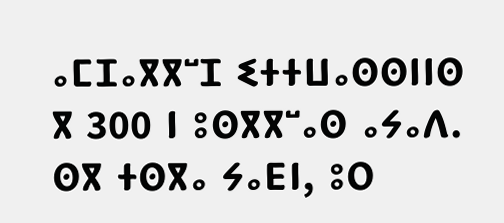ⴰⵎⵊⴰⴳⴳⵯⵊ ⵉⵜⵜⵡⴰⵙⵙⵏⵏⵙ ⴳ 300 ⵏ ⵓⵙⴳⴳⵯⴰⵙ ⴰⵢⴰⴷ. ⵙⴳ ⵜⵙⴳⴰ ⵢⴰⴹⵏ, ⵓⵔ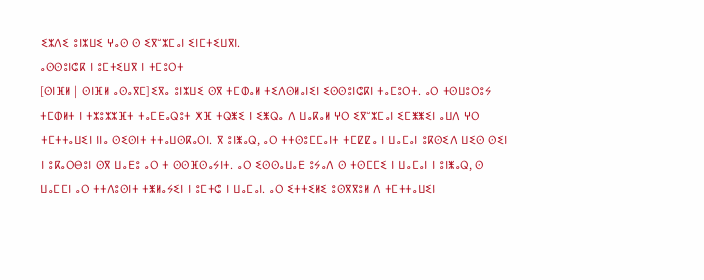ⵉⵣⴷⵉ ⵓⵏⵣⵡⵉ ⵖⴰⵙ ⵙ ⵉⴳⵯⵣⵎⴰⵏ ⵉⵏⵎⵜⵉⵡⴳⵏ.
ⴰⵙⵙⵓⵏⵛⴽ ⵏ ⵓⵎⵜⵉⵡⴳ ⵏ ⵜⵎⵓⵔⵜ
[ⵙⵏⴼⵍ | ⵙⵏⴼⵍ ⴰⵙⴰⴳⵎ]ⵉⴳⴰ ⵓⵏⵣⵡⵉ ⵙⴳ ⵜⵎⵀⴰⵍ ⵜⵉⴷⵙⵍⴰⵏⵉⵏ ⵉⵙⵙⵓⵏⵛⴽⵏ ⵜⴰⵎⵓⵔⵜ. ⴰⵔ ⵜⵙⵡⵓⵔⵓⵢ ⵜⵎⵀⵍⵜ ⵏ ⵜⵣⵓⵣⵣⴼⵜ ⵜⴰⵎⴹⴰⵕⵓⵜ ⵅⴼ ⵜⵕⵥⵉ ⵏ ⵉⵥⵕⴰ ⴷ ⵡⴰⴽⴰⵍ ⵖⵔ ⵉⴳⵯⵣⵎⴰⵏ ⵉⵎⵥⵥⵉⵏ ⴰⵡⴷ ⵖⵔ ⵜⵎⵜⵜⴰⵡⵉⵏ ⵏⵏⴰ ⵙⵉⵙⵏⵜ ⵜⵜⴰⵡⵙⴽⴰⵔⵏ. ⴳ ⵓⵏⵥⴰⵕ, ⴰⵔ ⵜⵜⵙⵓⵎⵎⴰⵏⵜ ⵜⵎⵇⵇⴰ ⵏ ⵡⴰⵎⴰⵏ ⵓⴽⵙⵉⴷ ⵡⵉⵙ ⵙⵉⵏ ⵏ ⵓⴽⴰⵔⴱⵓⵏ ⵙⴳ ⵡⴰⴹⵓ ⴰⵔ ⵜ ⵙⵙⴼⵙⴰⵢⵏⵜ. ⴰⵔ ⵉⵙⵙⴰⵡⴰⴹ ⵓⵢⴰⴷ ⵙ ⵜⵙⵎⵎⵉ ⵏ ⵡⴰⵎⴰⵏ ⵏ ⵓⵏⵥⴰⵕ, ⵙ ⵡⴰⵎⵎⵏ ⴰⵔ ⵜⵜⴷⵓⵙⵏⵜ ⵜⵥⵍⴰⵢⵉⵏ ⵏ ⵓⵎⵜⵛ ⵏ ⵡⴰⵎⴰⵏ. ⴰⵔ ⵉⵜⵜⵉⵍⵉ ⵓⵙⴳⴳⵓⵍ ⴷ ⵜⵎⵜⵜⴰⵡⵉⵏ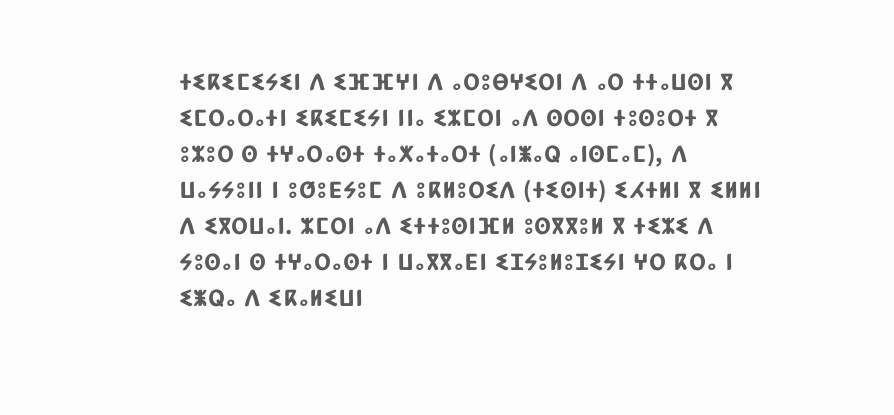ⵜⵉⴽⵉⵎⵉⵢⵉⵏ ⴷ ⵉⴼⴼⵖⵏ ⴷ ⴰⵔⵓⴱⵖⵉⵔⵏ ⴷ ⴰⵔ ⵜⵜⴰⵡⵙⵏ ⴳ ⵉⵎⵔⴰⵔⴰⵜⵏ ⵉⴽⵉⵎⵉⵢⵏ ⵏⵏⴰ ⵉⵣⵎⵔⵏ ⴰⴷ ⵙⵔⵙⵏ ⵜⵓⵙⵓⵔⵜ ⴳ ⵓⵣⵓⵔ ⵙ ⵜⵖⴰⵔⴰⵙⵜ ⵜⴰⵅⴰⵜⴰⵔⵜ (ⴰⵏⵥⴰⵕ ⴰⵏⵙⵎⴰⵎ), ⴷ ⵡⴰⵢⵢⵓⵏⵏ ⵏ ⵓⵚⵓⴹⵢⵓⵎ ⴷ ⵓⴽⵍⵓⵔⵉⴷ (ⵜⵉⵙⵏⵜ) ⵉⵃⵜⵍⵏ ⴳ ⵉⵍⵍⵏ ⴷ ⵉⴳⵔⵡⴰⵏ. ⵣⵎⵔⵏ ⴰⴷ ⵉⵜⵜⵓⵙⵏⴼⵍ ⵓⵙⴳⴳⵓⵍ ⴳ ⵜⵉⵣⵉ ⴷ ⵢⵓⵙⴰⵏ ⵙ ⵜⵖⴰⵔⴰⵙⵜ ⵏ ⵡⴰⴳⴳⴰⴹⵏ ⵉⵊⵢⵓⵍⵓⵊⵉⵢⵏ ⵖⵔ ⴽⵔⴰ ⵏ ⵉⵥⵕⴰ ⴷ ⵉⴽⴰⵍⵉⵡⵏ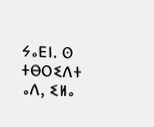ⵢⴰⴹⵏ. ⵙ ⵜⴱⵔⵉⴷⵜ ⴰⴷ, ⵉⵍⴰ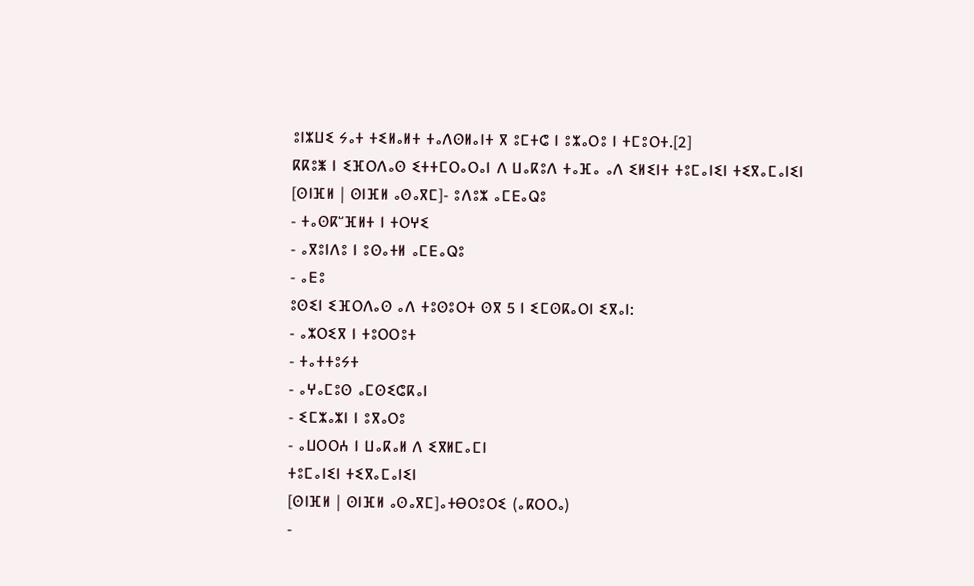ⵓⵏⵣⵡⵉ ⵢⴰⵜ ⵜⵉⵍⴰⵍⵜ ⵜⴰⴷⵙⵍⴰⵏⵜ ⴳ ⵓⵎⵜⵛ ⵏ ⵓⵣⴰⵔⵓ ⵏ ⵜⵎⵓⵔⵜ.[2]
ⴽⴽⵓⵥ ⵏ ⵉⴼⵔⴷⴰⵙ ⵉⵜⵜⵎⵔⴰⵔⴰⵏ ⴷ ⵡⴰⴽⵓⴷ ⵜⴰⴼⴰ ⴰⴷ ⵉⵍⵉⵏⵜ ⵜⵓⵎⴰⵏⵉⵏ ⵜⵉⴳⴰⵎⴰⵏⵉⵏ
[ⵙⵏⴼⵍ | ⵙⵏⴼⵍ ⴰⵙⴰⴳⵎ]- ⵓⴷⵓⵣ ⴰⵎⴹⴰⵕⵓ
- ⵜⴰⵙⴽⵯⴼⵍⵜ ⵏ ⵜⵔⵖⵉ
- ⴰⴳⵓⵏⴷⵓ ⵏ ⵓⵙⴰⵜⵍ ⴰⵎⴹⴰⵕⵓ
- ⴰⴹⵓ
ⵓⵙⵉⵏ ⵉⴼⵔⴷⴰⵙ ⴰⴷ ⵜⵓⵙⵓⵔⵜ ⵙⴳ 5 ⵏ ⵉⵎⵙⴽⴰⵔⵏ ⵉⴳⴰⵏ:
- ⴰⵣⵔⵉⴳ ⵏ ⵜⵓⵔⵔⵓⵜ
- ⵜⴰⵜⵜⵓⵢⵜ
- ⴰⵖⴰⵎⵓⵙ ⴰⵎⵙⵉⵛⴽⴰⵏ
- ⵉⵎⵣⴰⵣⵏ ⵏ ⵓⴳⴰⵔⵓ
- ⴰⵡⵔⵔⵄ ⵏ ⵡⴰⴽⴰⵍ ⴷ ⵉⴳⵍⵎⴰⵎⵏ
ⵜⵓⵎⴰⵏⵉⵏ ⵜⵉⴳⴰⵎⴰⵏⵉⵏ
[ⵙⵏⴼⵍ | ⵙⵏⴼⵍ ⴰⵙⴰⴳⵎ]ⴰⵜⴱⵔⵓⵔⵉ (ⴰⴽⵔⵔⴰ)
-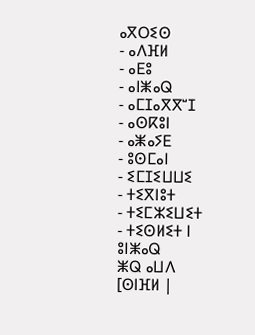ⴰⴳⵔⵉⵙ
- ⴰⴷⴼⵍ
- ⴰⴹⵓ
- ⴰⵏⵥⴰⵕ
- ⴰⵎⵊⴰⴳⴳⵯⵊ
- ⴰⵙⴽⵓⵏ
- ⴰⵥⴰⵢⴹ
- ⵓⵙⵎⴰⵏ
- ⵉⵎⵊⵉⵡⵡⵉ
- ⵜⵉⴳⵏⵓⵜ
- ⵜⵉⵎⵣⵉⵡⵉⵜ
- ⵜⵉⵙⵍⵉⵜ ⵏ ⵓⵏⵥⴰⵕ
ⵥⵕ ⴰⵡⴷ
[ⵙⵏⴼⵍ |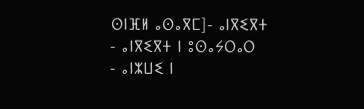ⵙⵏⴼⵍ ⴰⵙⴰⴳⵎ]- ⴰⵏⴳⵉⴳⵜ
- ⴰⵏⴳⵉⴳⵜ ⵏ ⵓⵙⴰⵢⵔⴰⵔ
- ⴰⵏⵣⵡⵉ ⵏ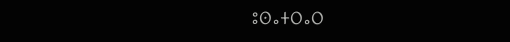ⵓⵙⴰⵜⵔⴰⵔ